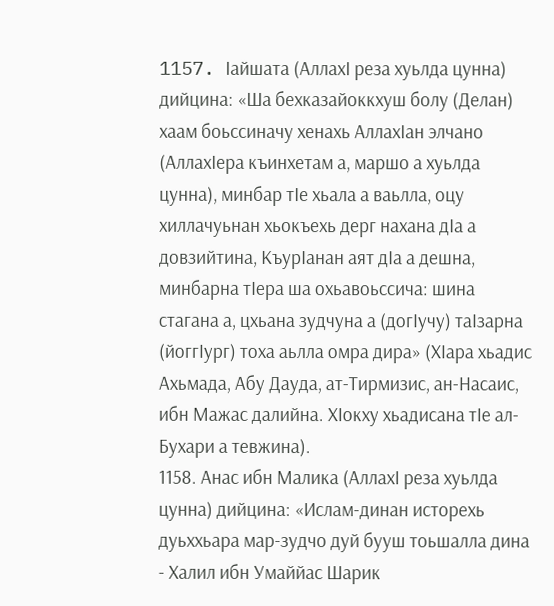1157. Iайшата (АллахI реза хуьлда цунна) дийцина: «Ша бехказайоккхуш болу (Делан) хаам боьссиначу хенахь АллахIан элчано (АллахIера къинхетам а, маршо а хуьлда цунна), минбар тIе хьала а ваьлла, оцу хиллачуьнан хьокъехь дерг нахана дIа а довзийтина, КъурIанан аят дIа а дешна, минбарна тIера ша охьавоьссича: шина стагана а, цхьана зудчуна а (догIучу) таIзарна (йоггIург) тоха аьлла омра дира» (ХIара хьадис Ахьмада, Абу Дауда, ат-Тирмизис, ан-Насаис, ибн Мажас далийна. ХIокху хьадисана тIе ал-Бухари а тевжина).
1158. Анас ибн Малика (АллахI реза хуьлда цунна) дийцина: «Ислам-динан исторехь дуьххьара мар-зудчо дуй бууш тоьшалла дина - Халил ибн Умаййас Шарик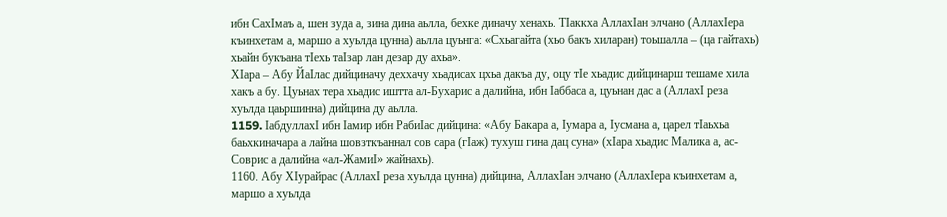ибн СахIмаъ а, шен зуда а, зина дина аьлла, бехке диначу хенахь. ТIаккха АллахIан элчано (АллахIера къинхетам а, маршо а хуьлда цунна) аьлла цуьнга: «Схьагайта (хьо бакъ хиларан) тоьшалла – (ца гайтахь) хьайн букъана тIехь таIзар лан дезар ду ахьа».
ХIара – Абу ЙаIлас дийциначу деххачу хьадисах цхьа дакъа ду, оцу тIе хьадис дийцинарш тешаме хила хакъ а бу. Цуьнах тера хьадис иштта ал-Бухарис а далийна, ибн Iаббаса а, цуьнан дас а (АллахI реза хуьлда цаьршинна) дийцина ду аьлла.
1159. IабдуллахI ибн Iамир ибн РабиIас дийцина: «Абу Бакара а, Iумара а, Iусмана а, царел тIаьхьа баьхкиначара а лайна шовзткъаннал сов сара (гIаж) тухуш гина дац суна» (хIара хьадис Малика а, ас-Соврис а далийна «ал-ЖамиI» жайнахь).
1160. Абу ХIурайрас (АллахI реза хуьлда цунна) дийцина, АллахIан элчано (АллахIера къинхетам а, маршо а хуьлда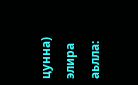цунна) элира аьлла: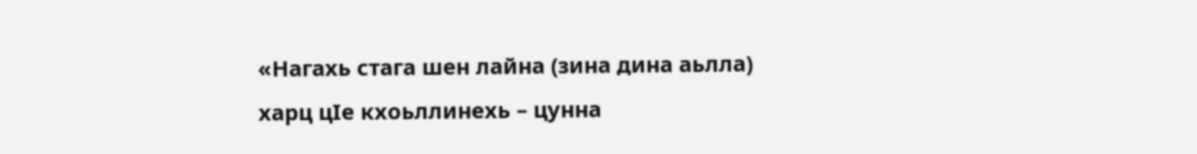«Нагахь стага шен лайна (зина дина аьлла) харц цIе кхоьллинехь – цунна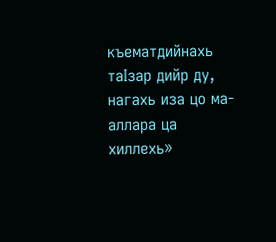къематдийнахь таIзар дийр ду, нагахь иза цо ма-аллара ца хиллехь»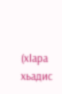(хIара хьадис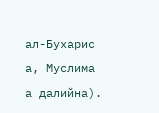ал-Бухарис а, Муслима а далийна).